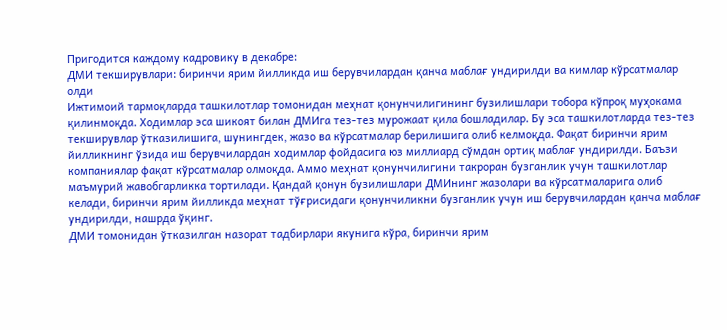Пригодится каждому кадровику в декабре:
ДМИ текширувлари: биринчи ярим йилликда иш берувчилардан қанча маблағ ундирилди ва кимлар кўрсатмалар олди
Ижтимоий тармоқларда ташкилотлар томонидан меҳнат қонунчилигининг бузилишлари тобора кўпроқ муҳокама қилинмоқда. Ходимлар эса шикоят билан ДМИга тез-тез мурожаат қила бошладилар. Бу эса ташкилотларда тез-тез текширувлар ўтказилишига, шунингдек, жазо ва кўрсатмалар берилишига олиб келмоқда. Фақат биринчи ярим йилликнинг ўзида иш берувчилардан ходимлар фойдасига юз миллиард сўмдан ортиқ маблағ ундирилди. Баъзи компаниялар фақат кўрсатмалар олмоқда. Аммо меҳнат қонунчилигини такроран бузганлик учун ташкилотлар маъмурий жавобгарликка тортилади. Қандай қонун бузилишлари ДМИнинг жазолари ва кўрсатмаларига олиб келади, биринчи ярим йилликда меҳнат тўғрисидаги қонунчиликни бузганлик учун иш берувчилардан қанча маблағ ундирилди, нашрда ўқинг.
ДМИ томонидан ўтказилган назорат тадбирлари якунига кўра, биринчи ярим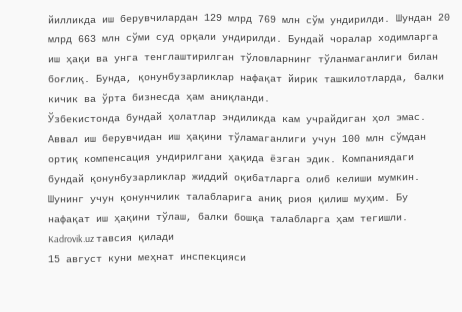йилликда иш берувчилардан 129 млрд 769 млн сўм ундирилди. Шундан 20 млрд 663 млн сўми суд орқали ундирилди. Бундай чоралар ходимларга иш ҳақи ва унга тенглаштирилган тўловларнинг тўланмаганлиги билан боғлиқ. Бунда, қонунбузарликлар нафақат йирик ташкилотларда, балки кичик ва ўрта бизнесда ҳам аниқланди.
Ўзбекистонда бундай ҳолатлар эндиликда кам учрайдиган ҳол эмас. Аввал иш берувчидан иш ҳақини тўламаганлиги учун 100 млн сўмдан ортиқ компенсация ундирилгани ҳақида ёзган эдик. Компаниядаги бундай қонунбузарликлар жиддий оқибатларга олиб келиши мумкин. Шунинг учун қонунчилик талабларига аниқ риоя қилиш муҳим. Бу нафақат иш ҳақини тўлаш, балки бошқа талабларга ҳам тегишли.
Kadrovik.uz тавсия қилади
15 август куни меҳнат инспекцияси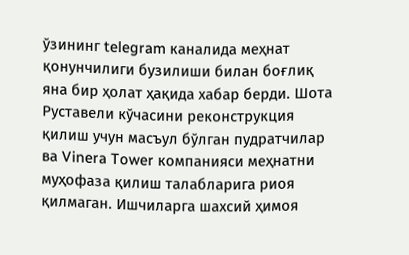ўзининг telegram каналида меҳнат қонунчилиги бузилиши билан боғлиқ яна бир ҳолат ҳақида хабар берди. Шота Руставели кўчасини реконструкция қилиш учун масъул бўлган пудратчилар ва Vinera Tower компанияси меҳнатни муҳофаза қилиш талабларига риоя қилмаган. Ишчиларга шахсий ҳимоя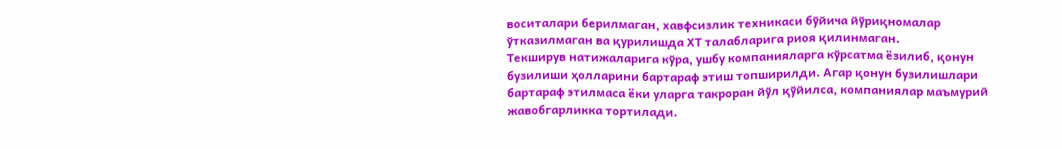воситалари берилмаган, хавфсизлик техникаси бўйича йўриқномалар ўтказилмаган ва қурилишда ХТ талабларига риоя қилинмаган.
Текширув натижаларига кўра, ушбу компанияларга кўрсатма ёзилиб, қонун бузилиши ҳолларини бартараф этиш топширилди. Агар қонун бузилишлари бартараф этилмаса ёки уларга такроран йўл қўйилса, компаниялар маъмурий жавобгарликка тортилади.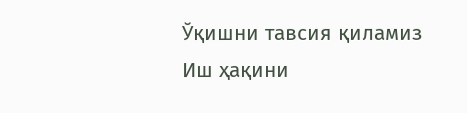Ўқишни тавсия қиламиз
Иш ҳақини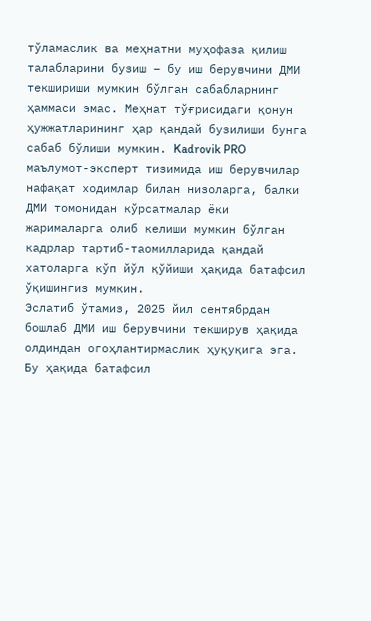тўламаслик ва меҳнатни муҳофаза қилиш талабларини бузиш – бу иш берувчини ДМИ текшириши мумкин бўлган сабабларнинг ҳаммаси эмас. Меҳнат тўғрисидаги қонун ҳужжатларининг ҳар қандай бузилиши бунга сабаб бўлиши мумкин. Kadrovik PRO маълумот-эксперт тизимида иш берувчилар нафақат ходимлар билан низоларга, балки ДМИ томонидан кўрсатмалар ёки жарималарга олиб келиши мумкин бўлган кадрлар тартиб-таомилларида қандай хатоларга кўп йўл қўйиши ҳақида батафсил ўқишингиз мумкин.
Эслатиб ўтамиз, 2025 йил сентябрдан бошлаб ДМИ иш берувчини текширув ҳақида олдиндан огоҳлантирмаслик ҳуқуқига эга. Бу ҳақида батафсил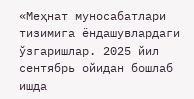«Меҳнат муносабатлари тизимига ёндашувлардаги ўзгаришлар. 2025 йил сентябрь ойидан бошлаб ишда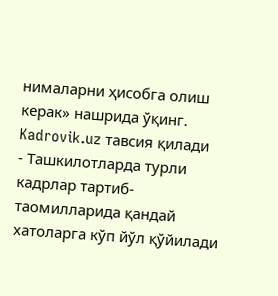нималарни ҳисобга олиш керак» нашрида ўқинг.
Kadrovik.uz тавсия қилади
- Ташкилотларда турли кадрлар тартиб-таомилларида қандай хатоларга кўп йўл қўйилади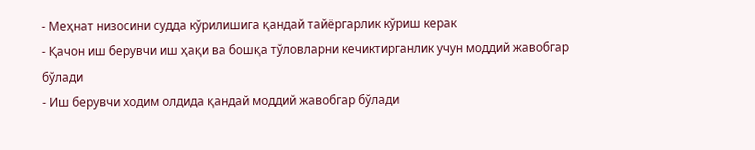- Меҳнат низосини судда кўрилишига қандай тайёргарлик кўриш керак
- Қачон иш берувчи иш ҳақи ва бошқа тўловларни кечиктирганлик учун моддий жавобгар бўлади
- Иш берувчи ходим олдида қандай моддий жавобгар бўлади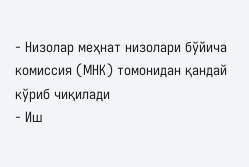- Низолар меҳнат низолари бўйича комиссия (МНК) томонидан қандай кўриб чиқилади
- Иш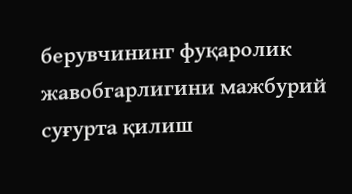берувчининг фуқаролик жавобгарлигини мажбурий суғурта қилиш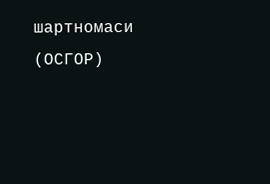шартномаси (ОСГОР)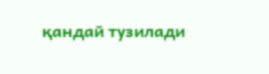қандай тузилади